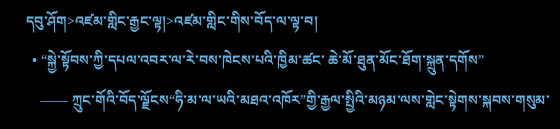དབུ་ཤོག>འཛམ་གླིང་རྒྱང་ལྟ།>འཛམ་གླིང་གིས་བོད་ལ་ལྟ་བ།
  • “སྐྱེ་སྟོབས་ཀྱི་དཔལ་འབར་ལ་རེ་བས་ཁེངས་པའི་ཁྱིམ་ཚང་ ཆེ་མོ་ཐུན་མོང་ཐོག་སྐྲུན་དགོས”
    —— ཀྲུང་གོའི་བོད་ལྗོངས“ཧི་མ་ལ་ཡའི་མཐའ་འཁོར”གྱི་རྒྱལ་སྤྱིའི་མཉམ་ལས་གླེང་སྟེགས་སྐབས་གསུམ་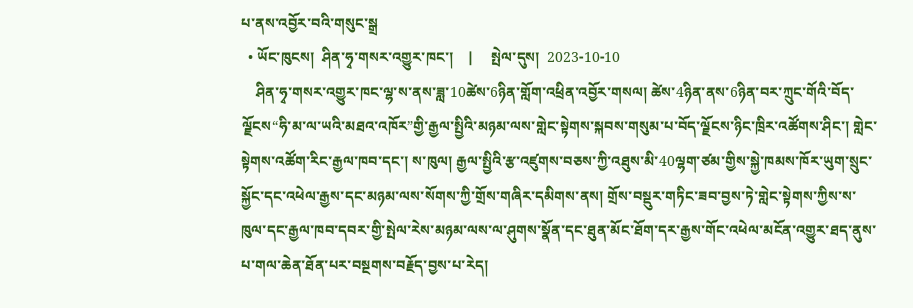པ་ནས་འབྱོར་བའི་གསུང་སྒྲ
  • ཡོང་ཁུངས།  ཤིན་ཧྭ་གསར་འགྱུར་ཁང་།    |     སྤེལ་དུས།  2023-10-10
    ཤིན་ཧྭ་གསར་འགྱུར་ཁང་ལྷ་ས་ནས་ཟླ་10ཚེས་6ཉིན་གློག་འཕྲིན་འབྱོར་གསལ། ཚེས་4ཉིན་ནས་6ཉིན་བར་ཀྲུང་གོའི་བོད་ལྗོངས“ཧི་མ་ལ་ཡའི་མཐའ་འཁོར”གྱི་རྒྱལ་སྤྱིའི་མཉམ་ལས་གླེང་སྟེགས་སྐབས་གསུམ་པ་བོད་ལྗོངས་ཉིང་ཁྲིར་འཚོགས་ཤིང་། གླེང་སྟེགས་འཚོག་རིང་རྒྱལ་ཁབ་དང་། ས་ཁུལ། རྒྱལ་སྤྱིའི་རྩ་འཛུགས་བཅས་ཀྱི་འཐུས་མི་40ལྷག་ཙམ་གྱིས་སྐྱེ་ཁམས་ཁོར་ཡུག་སྲུང་སྐྱོང་དང་འཕེལ་རྒྱས་དང་མཉམ་ལས་སོགས་ཀྱི་གྲོས་གཞིར་དམིགས་ནས། གྲོས་བསྡུར་གཏིང་ཟབ་བྱས་ཏེ་གླེང་སྟེགས་ཀྱིས་ས་ཁུལ་དང་རྒྱལ་ཁབ་དབར་གྱི་སྤེལ་རེས་མཉམ་ལས་ལ་ཤུགས་སྣོན་དང་ཐུན་མོང་ཐོག་དར་རྒྱས་གོང་འཕེལ་མངོན་འགྱུར་ཐད་ནུས་པ་གལ་ཆེན་ཐོན་པར་བསྔགས་བརྗོད་བྱས་པ་རེད།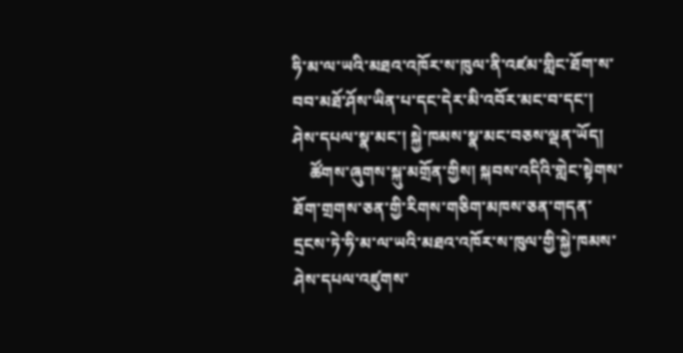ཧི་མ་ལ་ཡའི་མཐའ་འཁོར་ས་ཁུལ་ནི་འཛམ་གླིང་ཐོག་ས་བབ་མཐོ་ཤོས་ཡིན་པ་དང་དེར་མི་འབོར་མང་བ་དང་། ཤེས་དཔལ་སྣ་མང་། སྐྱེ་ཁམས་སྣ་མང་བཅས་ལྡན་ཡོད།
    ཚོགས་ཞུགས་སྐུ་མགྲོན་གྱིས། སྐབས་འདིའི་གླེང་སྟེགས་ཐོག་གྲགས་ཅན་གྱི་རིགས་གཅིག་མཁས་ཅན་གདན་དྲངས་ཏེ་ཧི་མ་ལ་ཡའི་མཐའ་འཁོར་ས་ཁུལ་གྱི་སྐྱེ་ཁམས་ཤེས་དཔལ་འཛུགས་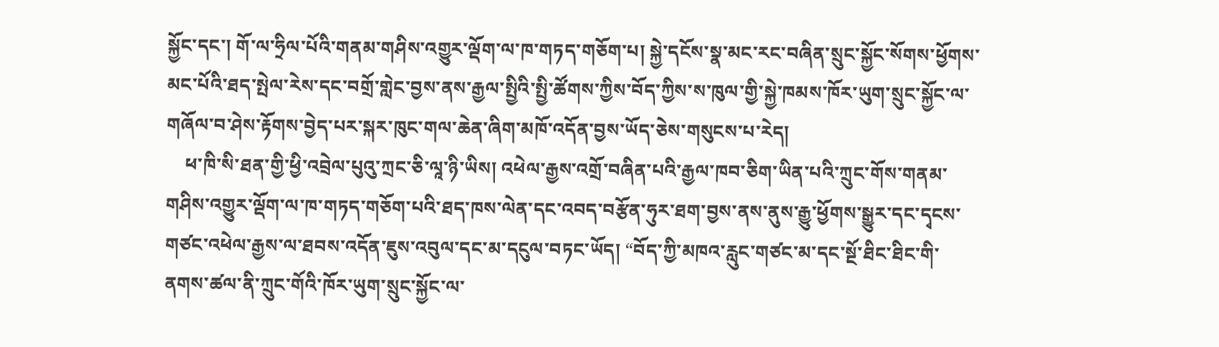སྐྱོང་དང་། གོ་ལ་ཧྲིལ་པོའི་གནམ་གཤིས་འགྱུར་ལྡོག་ལ་ཁ་གཏད་གཅོག་པ། སྐྱེ་དངོས་སྣ་མང་རང་བཞིན་སྲུང་སྐྱོང་སོགས་ཕྱོགས་མང་པོའི་ཐད་སྤེལ་རེས་དང་བགྲོ་གླེང་བྱས་ནས་རྒྱལ་སྤྱིའི་སྤྱི་ཚོགས་ཀྱིས་བོད་ཀྱིས་ས་ཁུལ་གྱི་སྐྱེ་ཁམས་ཁོར་ཡུག་སྲུང་སྐྱོང་ལ་གཞོལ་བ་ཤེས་རྟོགས་བྱེད་པར་སྐར་ཁུང་གལ་ཆེན་ཞིག་མཁོ་འདོན་བྱས་ཡོད་ཅེས་གསུངས་པ་རེད།
    ཕ་ཁི་སི་ཐན་གྱི་ཕྱི་འབྲེལ་པུའུ་ཀྲང་ཅི་ལཱ་ཉི་ཡིས། འཕེལ་རྒྱས་འགྲོ་བཞིན་པའི་རྒྱལ་ཁབ་ཅིག་ཡིན་པའི་ཀྲུང་གོས་གནམ་གཤིས་འགྱུར་ལྡོག་ལ་ཁ་གཏད་གཅོག་པའི་ཐད་ཁས་ལེན་དང་འབད་བརྩོན་ཧུར་ཐག་བྱས་ནས་ནུས་རྒྱུ་ཕྱོགས་སྒྱུར་དང་དྭངས་གཙང་འཕེལ་རྒྱས་ལ་ཐབས་འདོན་ཇུས་འབུལ་དང་མ་དངུལ་བཏང་ཡོད། “བོད་ཀྱི་མཁའ་རླུང་གཙང་མ་དང་སྔོ་ཐིང་ཐིང་གི་ནགས་ཚལ་ནི་ཀྲུང་གོའི་ཁོར་ཡུག་སྲུང་སྐྱོང་ལ་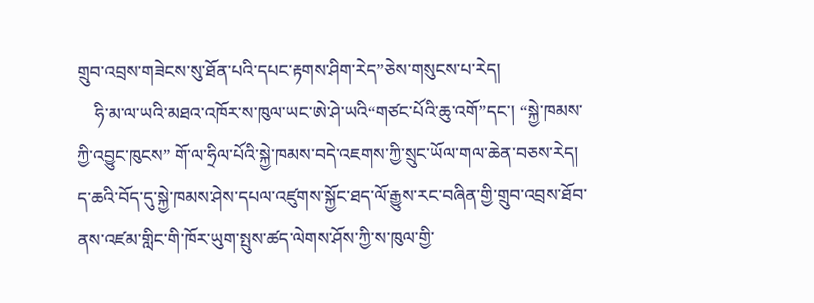གྲུབ་འབྲས་གཟེངས་སུ་ཐོན་པའི་དཔང་རྟགས་ཤིག་རེད”ཅེས་གསུངས་པ་རེད།
    ཧི་མ་ལ་ཡའི་མཐའ་འཁོར་ས་ཁུལ་ཡང་ཨེ་ཤེ་ཡའི“གཙང་པོའི་ཆུ་འགོ”དང་། “སྐྱེ་ཁམས་ཀྱི་འབྱུང་ཁུངས” གོ་ལ་ཧྲིལ་པོའི་སྐྱེ་ཁམས་བདེ་འཇགས་ཀྱི་སྲུང་ཡོལ་གལ་ཆེན་བཅས་རེད། ད་ཆའི་བོད་དུ་སྐྱེ་ཁམས་ཤེས་དཔལ་འཛུགས་སྐྱོང་ཐད་ལོ་རྒྱུས་རང་བཞིན་གྱི་གྲུབ་འབྲས་ཐོབ་ནས་འཛམ་གླིང་གི་ཁོར་ཡུག་སྤུས་ཚད་ལེགས་ཤོས་ཀྱི་ས་ཁུལ་གྱི་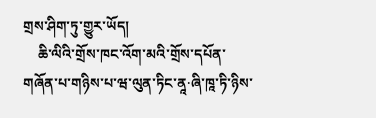གྲས་ཤིག་ཏུ་གྱུར་ཡོད།
    ཆི་ལིའི་གྲོས་ཁང་འོག་མའི་གྲོས་དཔོན་གཞོན་པ་གཉིས་པ་ཝ་ལུན་ཏིང་ནཱ·ཞི་ཁཱ་ཏི་ཉིས་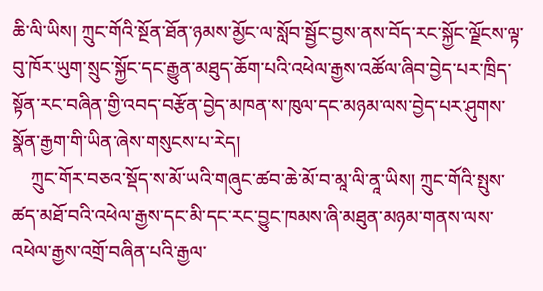ཆི་ལི་ཡིས། ཀྲུང་གོའི་སྔོན་ཐོན་ཉམས་མྱོང་ལ་སློབ་སྦྱོང་བྱས་ནས་བོད་རང་སྐྱོང་ལྗོངས་ལྟ་བུ་ཁོར་ཡུག་སྲུང་སྐྱོང་དང་རྒྱུན་མཐུད་ཆོག་པའི་འཕེལ་རྒྱས་འཚོལ་ཞིབ་བྱེད་པར་ཁྲིད་སྟོན་རང་བཞིན་གྱི་འབད་བརྩོན་བྱེད་མཁན་ས་ཁུལ་དང་མཉམ་ལས་བྱེད་པར་ཤུགས་སྣོན་རྒྱག་གི་ཡིན་ཞེས་གསུངས་པ་རེད།
    ཀྲུང་གོར་བཅའ་སྡོད་ས་མོ་ཡའི་གཞུང་ཚབ་ཆེ་མོ་བ་མཱ་ལི་ནཱ་ཡིས། ཀྲུང་གོའི་སྤུས་ཚད་མཐོ་བའི་འཕེལ་རྒྱས་དང་མི་དང་རང་བྱུང་ཁམས་ཞི་མཐུན་མཉམ་གནས་ལས་འཕེལ་རྒྱས་འགྲོ་བཞིན་པའི་རྒྱལ་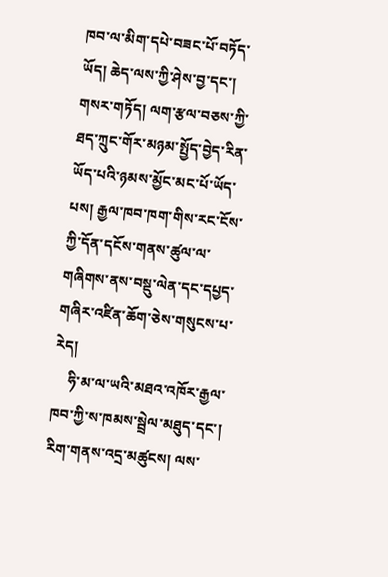ཁབ་ལ་མིག་དཔེ་བཟང་པོ་བཏོད་ཡོད། ཆེད་ལས་ཀྱི་ཤེས་བྱ་དང་། གསར་གཏོད། ལག་རྩལ་བཅས་ཀྱི་ཐད་ཀྲུང་གོར་མཉམ་སྤྱོད་བྱེད་རིན་ཡོད་པའི་ཉམས་མྱོང་མང་པོ་ཡོད་པས། རྒྱལ་ཁབ་ཁག་གིས་རང་ངོས་ཀྱི་དོན་དངོས་གནས་ཚུལ་ལ་གཞིགས་ནས་བསྡུ་ལེན་དང་དཔྱད་གཞིར་འཛིན་ཆོག་ཅེས་གསུངས་པ་རེད།
    ཧི་མ་ལ་ཡའི་མཐའ་འཁོར་རྒྱལ་ཁབ་ཀྱི་ས་ཁམས་སྦྲེལ་མཐུད་དང་། རིག་གནས་འདྲ་མཚུངས། ལས་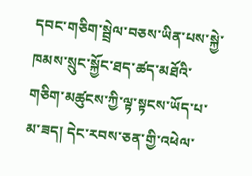དབང་གཅིག་སྦྲེལ་བཅས་ཡིན་པས་སྐྱེ་ཁམས་སྲུང་སྐྱོང་ཐད་ཚད་མཐོའི་གཅིག་མཚུངས་ཀྱི་ལྟ་སྟངས་ཡོད་པ་མ་ཟད། དེང་རབས་ཅན་གྱི་འཕེལ་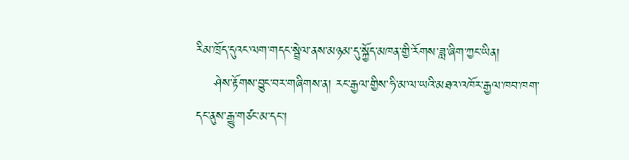རིམ་ཁྲོད་དུའང་ལག་གདང་སྦྲེལ་ནས་མཉམ་དུ་སྐྱོད་མཁན་གྱི་རོགས་ཟླ་ཞིག་ཀྱང་ཡིན།
    ཤེས་རྟོགས་བྱུང་བར་གཞིགས་ན། རང་རྒྱལ་གྱིས་ཧི་མ་ལ་ཡའི་མཐའ་འཁོར་རྒྱལ་ཁབ་ཁག་དང་ནུས་རྒྱུ་གཙང་མ་དང་།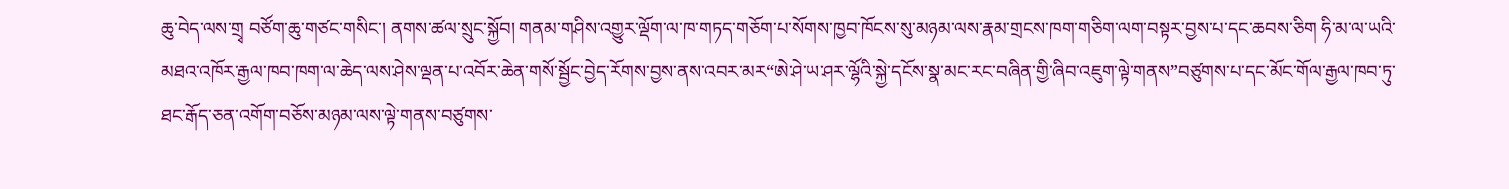ཆུ་བེད་ལས་གྲྭ བཙོག་ཆུ་གཙང་གསིང་། ནགས་ཚལ་སྲུང་སྐྱོབ། གནམ་གཤིས་འགྱུར་ལྡོག་ལ་ཁ་གཏད་གཅོག་པ་སོགས་ཁྱབ་ཁོངས་སུ་མཉམ་ལས་རྣམ་གྲངས་ཁག་གཅིག་ལག་བསྟར་བྱས་པ་དང་ཆབས་ཅིག ཧི་མ་ལ་ཡའི་མཐའ་འཁོར་རྒྱལ་ཁབ་ཁག་ལ་ཆེད་ལས་ཤེས་ལྡན་པ་འབོར་ཆེན་གསོ་སྦྱོང་བྱེད་རོགས་བྱས་ནས་འབར་མར“ཨེ་ཤེ་ཡ་ཤར་ལྷོའི་སྐྱེ་དངོས་སྣ་མང་རང་བཞིན་གྱི་ཞིབ་འཇུག་ལྟེ་གནས”བཙུགས་པ་དང་མོང་གོལ་རྒྱལ་ཁབ་ཏུ་ཐང་རྒོད་ཅན་འགོག་བཅོས་མཉམ་ལས་ལྟེ་གནས་བཙུགས་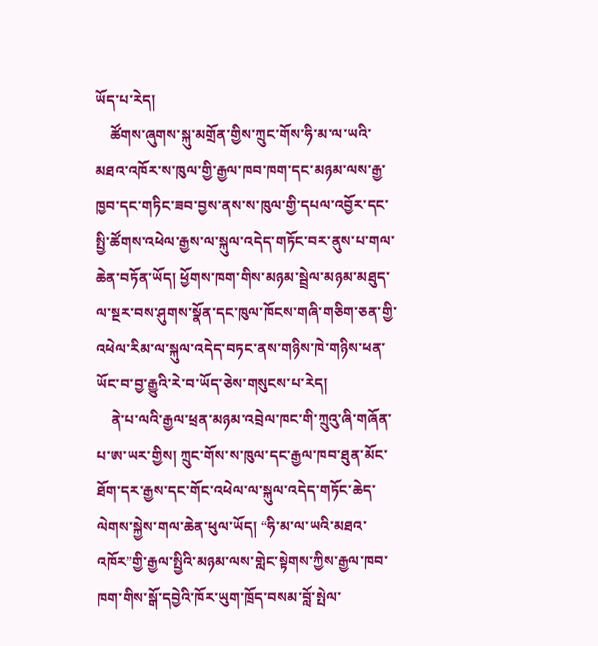ཡོད་པ་རེད།
    ཚོགས་ཞུགས་སྐུ་མགྲོན་གྱིས་ཀྲུང་གོས་ཧི་མ་ལ་ཡའི་མཐའ་འཁོར་ས་ཁུལ་གྱི་རྒྱལ་ཁབ་ཁག་དང་མཉམ་ལས་རྒྱ་ཁྱབ་དང་གཏིང་ཟབ་བྱས་ནས་ས་ཁུལ་གྱི་དཔལ་འབྱོར་དང་སྤྱི་ཚོགས་འཕེལ་རྒྱས་ལ་སྐུལ་འདེད་གཏོང་བར་ནུས་པ་གལ་ཆེན་བཏོན་ཡོད། ཕྱོགས་ཁག་གིས་མཉམ་སྦྲེལ་མཉམ་མཐུད་ལ་སྔར་བས་ཤུགས་སྣོན་དང་ཁུལ་ཁོངས་གཞི་གཅིག་ཅན་གྱི་འཕེལ་རིམ་ལ་སྐུལ་འདེད་བཏང་ནས་གཉིས་ཁེ་གཉིས་ཕན་ཡོང་བ་བྱ་རྒྱུའི་རེ་བ་ཡོད་ཅེས་གསུངས་པ་རེད།
    ནེ་པ་ལའི་རྒྱལ་ཕྲན་མཉམ་འབྲེལ་ཁང་གི་ཀྲུའུ་ཞི་གཞོན་པ་ཨ་ཡར་གྱིས། ཀྲུང་གོས་ས་ཁུལ་དང་རྒྱལ་ཁབ་ཐུན་མོང་ཐོག་དར་རྒྱས་དང་གོང་འཕེལ་ལ་སྐུལ་འདེད་གཏོང་ཆེད་ལེགས་སྐྱེས་གལ་ཆེན་ཕུལ་ཡོད། “ཧི་མ་ལ་ཡའི་མཐའ་འཁོར”གྱི་རྒྱལ་སྤྱིའི་མཉམ་ལས་གླེང་སྟེགས་ཀྱིས་རྒྱལ་ཁབ་ཁག་གིས་སྒོ་དབྱེའི་ཁོར་ཡུག་ཁྲོད་བསམ་བློ་སྤེལ་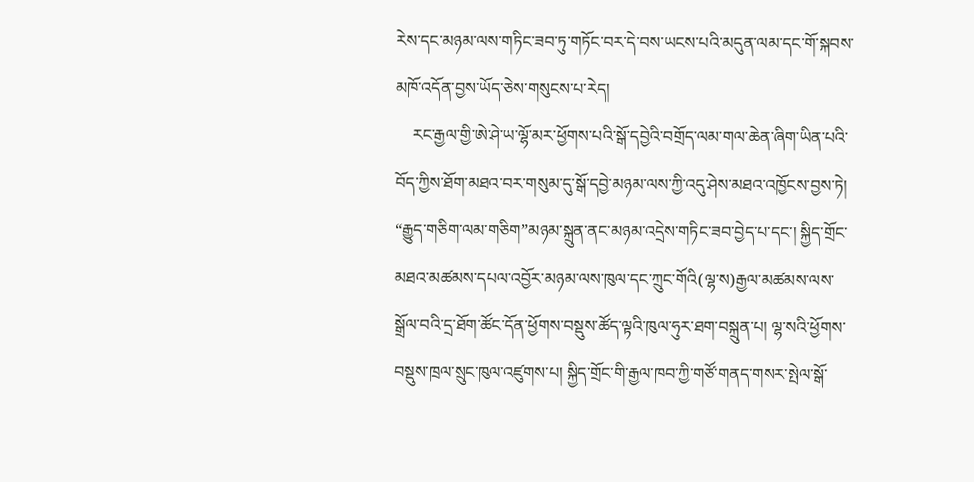རེས་དང་མཉམ་ལས་གཏིང་ཟབ་ཏུ་གཏོང་བར་དེ་བས་ཡངས་པའི་མདུན་ལམ་དང་གོ་སྐབས་མཁོ་འདོན་བྱས་ཡོད་ཅེས་གསུངས་པ་རེད།
    རང་རྒྱལ་གྱི་ཨེ་ཤེ་ཡ་ལྷོ་མར་ཕྱོགས་པའི་སྒོ་དབྱེའི་བགྲོད་ལམ་གལ་ཆེན་ཞིག་ཡིན་པའི་བོད་ཀྱིས་ཐོག་མཐའ་བར་གསུམ་དུ་སྒོ་དབྱེ་མཉམ་ལས་ཀྱི་འདུ་ཤེས་མཐའ་འཁྱོངས་བྱས་ཏེ། “རྒྱུད་གཅིག་ལམ་གཅིག”མཉམ་སྐྲུན་ནང་མཉམ་འདྲེས་གཏིང་ཟབ་བྱེད་པ་དང་། སྐྱིད་གྲོང་མཐའ་མཚམས་དཔལ་འབྱོར་མཉམ་ལས་ཁུལ་དང་ཀྲུང་གོའི(ལྷ་ས)རྒྱལ་མཚམས་ལས་སྒྲོལ་བའི་དྲ་ཐོག་ཚོང་དོན་ཕྱོགས་བསྡུས་ཚོད་ལྟའི་ཁུལ་ཧུར་ཐག་བསྐྲུན་པ། ལྷ་སའི་ཕྱོགས་བསྡུས་ཁྲལ་སྲུང་ཁུལ་འཛུགས་པ། སྐྱིད་གྲོང་གི་རྒྱལ་ཁབ་ཀྱི་གཙོ་གནད་གསར་སྤེལ་སྒོ་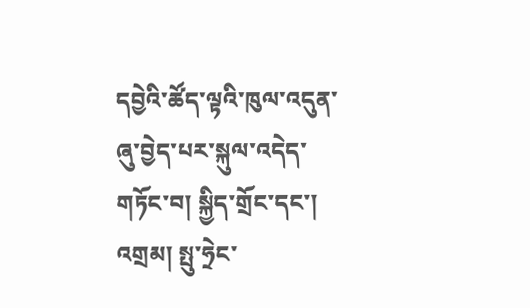དབྱེའི་ཚོད་ལྟའི་ཁུལ་འདུན་ཞུ་བྱེད་པར་སྐུལ་འདེད་གཏོང་བ། སྐྱིད་གྲོང་དང་། འགྲམ། སྤུ་ཧྲེང་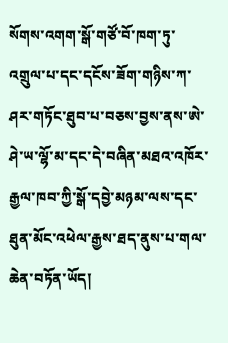སོགས་འགག་སྒོ་གཙོ་བོ་ཁག་ཏུ་འགྲུལ་པ་དང་དངོས་ཟོག་གཉིས་ཀ་ཤར་གཏོང་ཐུབ་པ་བཅས་བྱས་ནས་ཨེ་ཤེ་ཡ་ལྷོ་མ་དང་དེ་བཞིན་མཐའ་འཁོར་རྒྱལ་ཁབ་ཀྱི་སྒོ་དབྱེ་མཉམ་ལས་དང་ཐུན་མོང་འཕེལ་རྒྱས་ཐད་ནུས་པ་གལ་ཆེན་བཏོན་ཡོད།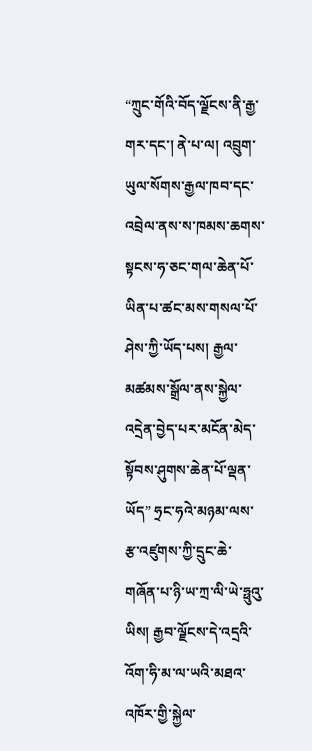“ཀྲུང་གོའི་བོད་ལྗོངས་ནི་རྒྱ་གར་དང་། ནེ་པ་ལ། འབྲུག་ཡུལ་སོགས་རྒྱལ་ཁབ་དང་འབྲེལ་ནས་ས་ཁམས་ཆགས་སྟངས་ཧ་ཅང་གལ་ཆེན་པོ་ཡིན་པ་ཚང་མས་གསལ་པོ་ཤེས་ཀྱི་ཡོད་པས། རྒྱལ་མཚམས་སྒྲོལ་ནས་སྐྱེལ་འདྲེན་བྱེད་པར་མངོན་མེད་སྟོབས་ཤུགས་ཆེན་པོ་ལྡན་ཡོད” ཧྲང་ཧའེ་མཉམ་ལས་རྩ་འཛུགས་ཀྱི་དྲུང་ཆེ་གཞོན་པ་ཉི་ཡ་ཀྲ་ལི་ཡེ་ཧྥུའུ་ཡིས། རྒྱབ་ལྗོངས་དེ་འདྲའི་འོག་ཧི་མ་ལ་ཡའི་མཐའ་འཁོར་གྱི་སྐྱེལ་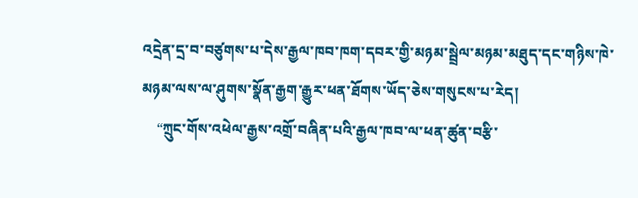འདྲེན་དྲ་བ་བཙུགས་པ་དེས་རྒྱལ་ཁབ་ཁག་དབར་གྱི་མཉམ་སྦྲེལ་མཉམ་མཐུད་དང་གཉིས་ཁེ་མཉམ་ལས་ལ་ཤུགས་སྣོན་རྒྱག་རྒྱུར་ཕན་ཐོགས་ཡོད་ཅེས་གསུངས་པ་རེད།
    “ཀྲུང་གོས་འཕེལ་རྒྱས་འགྲོ་བཞིན་པའི་རྒྱལ་ཁབ་ལ་ཕན་ཚུན་བརྩི་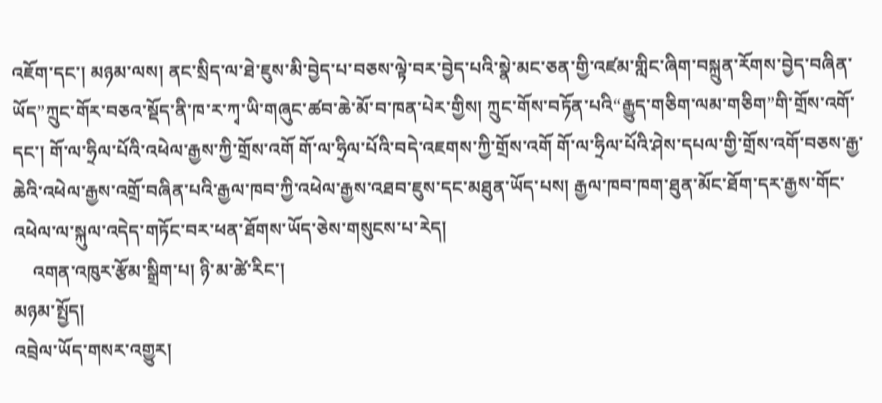འཇོག་དང་། མཉམ་ལས། ནང་སྲིད་ལ་ཐེ་ཇུས་མི་བྱེད་པ་བཅས་ལྟེ་བར་བྱེད་པའི་སྣེ་མང་ཅན་གྱི་འཛམ་གླིང་ཞིག་བསྐྲུན་རོགས་བྱེད་བཞིན་ཡོད”ཀྲུང་གོར་བཅའ་སྡོད་ནི་ཁ་ར་ཀྭ་ཡི་གཞུང་ཚབ་ཆེ་མོ་བ་ཁན་པེར་གྱིས། ཀྲུང་གོས་བཏོན་པའི“རྒྱུད་གཅིག་ལམ་གཅིག”གི་གྲོས་འགོ་དང་། གོ་ལ་ཧྲིལ་པོའི་འཕེལ་རྒྱས་ཀྱི་གྲོས་འགོ གོ་ལ་ཧྲིལ་པོའི་བདེ་འཇགས་ཀྱི་གྲོས་འགོ གོ་ལ་ཧྲིལ་པོའི་ཤེས་དཔལ་གྱི་གྲོས་འགོ་བཅས་རྒྱ་ཆེའི་འཕེལ་རྒྱས་འགྲོ་བཞིན་པའི་རྒྱལ་ཁབ་ཀྱི་འཕེལ་རྒྱས་འཐབ་ཇུས་དང་མཐུན་ཡོད་པས། རྒྱལ་ཁབ་ཁག་ཐུན་མོང་ཐོག་དར་རྒྱས་གོང་འཕེལ་ལ་སྐུལ་འདེད་གཏོང་བར་ཕན་ཐོགས་ཡོད་ཅེས་གསུངས་པ་རེད།
    འགན་འཁུར་རྩོམ་སྒྲིག་པ། ཉི་མ་ཚེ་རིང་།
མཉམ་སྤྱོད།
འབྲེལ་ཡོད་གསར་འགྱུར།